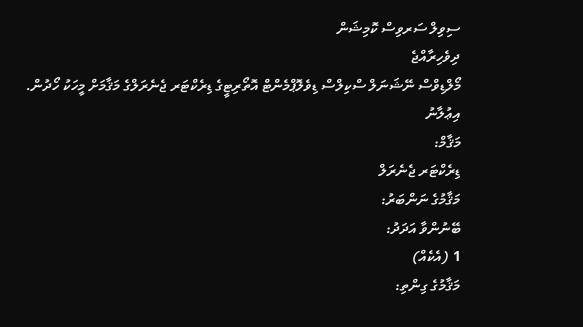ސިވިލް ސަރވިސް ކޮމިޝަން
ދިވެހިރާއްޖެ
މޯލްޑިވްސް ނޭޝަނަލް ސްކިލްސް ޑިވެލޮޕްމެންޓް އޮތޯރިޓީގެ ޑިރެކްޓަރ ޖެނެރަލްގެ މަޤާމަށް މީހަކު ހޯދުން.
އިޢުލާނު
މަޤާމް:
ޑިރެކްޓަރ ޖެނެރަލް
މަޤާމުގެ ނަންބަރު:
ބޭނުންވާ އަދަދު:
1 (އެކެއް)
މަޤާމުގެ ގިންތި: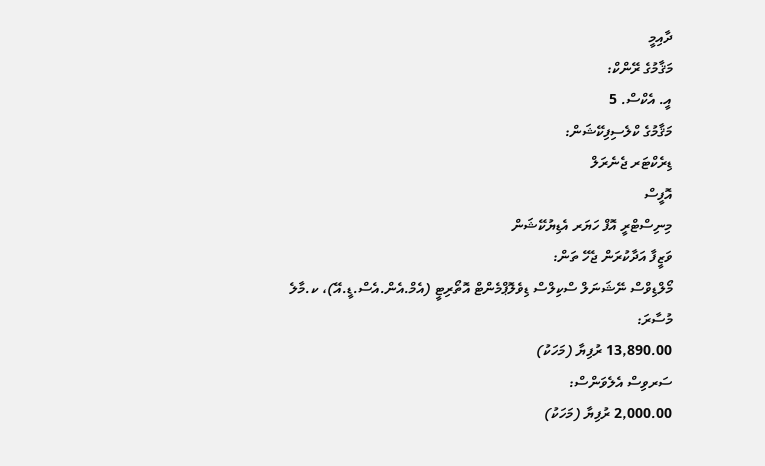ދާއިމީ
މަޤާމުގެ ރޭންކް:
އީ. އެކްސް. 5
މަޤާމުގެ ކްލެސިފިކޭޝަން:
ޑިރެކްޓަރ ޖެނެރަލް
އޮފީސް
މިނިސްޓްރީ އޮފް ހަޔަރ އެޑިޔުކޭޝަން
ވަޒީފާ އަދާކުރަން ޖެހޭ ތަން:
މޯލްޑިވްސް ނޭޝަނަލް ސްކިލްސް ޑިވެލޮޕްމެންޓް އޮތޯރިޓީ (އެމް.އެން.އެސް.ޑީ.އޭ)، ކ.މާލެ
މުސާރަ:
13,890.00 ރުފިޔާ (މަހަކު)
ސަރވިސް އެލެވަންސް:
2,000.00 ރުފިޔާ (މަހަކު)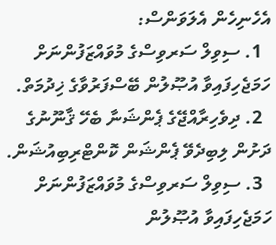އެހެނިހެން އެލަވަންސް:
  1. ސިވިލް ސަރވިސްގެ މުވައްޒަފުންނަށް ހަމަޖެހިފައިވާ އުޞޫލުން ބޭސްފަރުވާގެ ޚިދުމަތް.
  2. ދިވެހިރާއްޖޭގެ ޕެންޝަނާ ބެހޭ ޤާނޫނުގެ ދަށުން ލިބިދެވޭ ޕެންޝަން ކޮންޓްރިބިއުޝަން.
  3. ސިވިލް ސަރވިސްގެ މުވައްޒަފުންނަށް ހަމަޖެހިފައިވާ އުޞޫލުން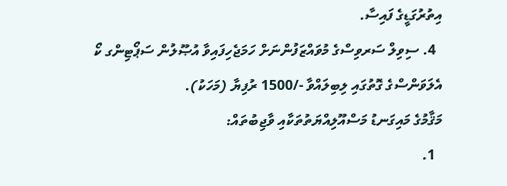އިތުރުގަޑީގެ ފައިސާ.
  4. ސިވިލް ސަރވިސްގެ މުވައްޒަފުންނަށް ހަމަޖެހިފައިވާ އުޞޫލުން ސަޕޯޓިންގ ކޯ އެލަވަންސްގެ ގޮތުގައި ލިބިލައްވާ -/1500 ރުފިޔާ (މަހަކު).
މަޤާމުގެ މައިގަނޑު މަސްއޫލިއްޔަތުތަކާއި ވާޖިބުތައް:
  1.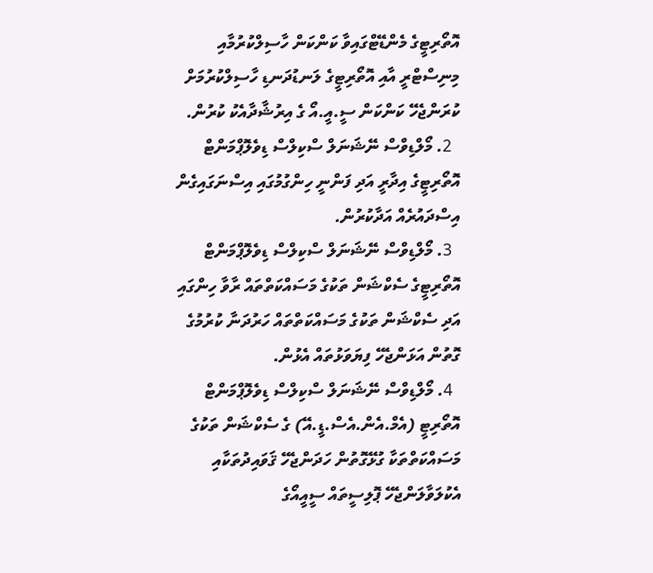އޮތޯރިޓީގެ މެންޑޭޓްގައިވާ ކަންކަން ހާސިލްކުރުމާއި މިނިސްޓްރީ އާއި އޮތޯރިޓީގެ ލަނޑުދަނޑި ހާސިލްކުރުމަށް ކުރަންޖެހޭ ކަންކަން ސީ.އީ.އޯ ގެ އިރުޝާދާއެކު ކުރުން.
  2. މޯލްޑިވްސް ނޭޝަނަލް ސްކިލްސް ޑިވެލޮޕްމަންޓް އޮތޯރިޓީގެ އިދާރީ އަދި ފަންނީ ހިންގުމުގައި އިސްނަގައިގެން އިސްދައުރެއް އަދާކުރުން.
  3. މޯލްޑިވްސް ނޭޝަނަލް ސްކިލްސް ޑިވެލޮޕްމަންޓް އޮތޯރިޓީގެ ސެކްޝަން ތަކުގެ މަސައްކަތްތައް ރާވާ ހިންގައި އަދި ސެކްޝަން ތަކުގެ މަސައްކަތްތައް ހަރުދަނާ ކުރުމުގެ ގޮތުން އަޅަންޖެހޭ ފިޔަވަޅުތައް އެޅުން.
  4. މޯލްޑިވްސް ނޭޝަނަލް ސްކިލްސް ޑިވެލޮޕްމަންޓް އޮތޯރިޓީ (އެމް.އެން.އެސް.ޑީ.އޭ) ގެ ސެކްޝަން ތަކުގެ މަސައްކަތްތަކާ ގުޅޭގޮތުން ހަދަންޖެހޭ ޤަވައިދުތަކާއި އެކުލަވާލަންޖެހޭ ޕޮލިސީތައް ސީއީއޯގެ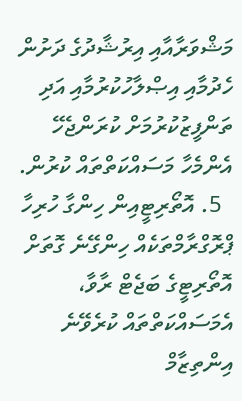މަޝްވަރާއާއި އިރުޝާދުގެ ދަށުން ހެދުމާއި އިޞްލާހުކުރުމާއި އަދި ތަންފީޒުކުރުމަށް ކުރަންޖެހޭ އެންމެހާ މަސައްކަތްތައް ކުރުން.
  5. އޮތޯރިޓީއިން ހިންގާ ހުރިހާ ޕްރޮގްރާމްތަކެއް ހިންގޭނެ ގޮތަށް އޮތޯރިޓީގެ ބަޖެޓް ރާވާ، އެމަސައްކަތްތައް ކުރެވޭނެ އިންތިޒާމް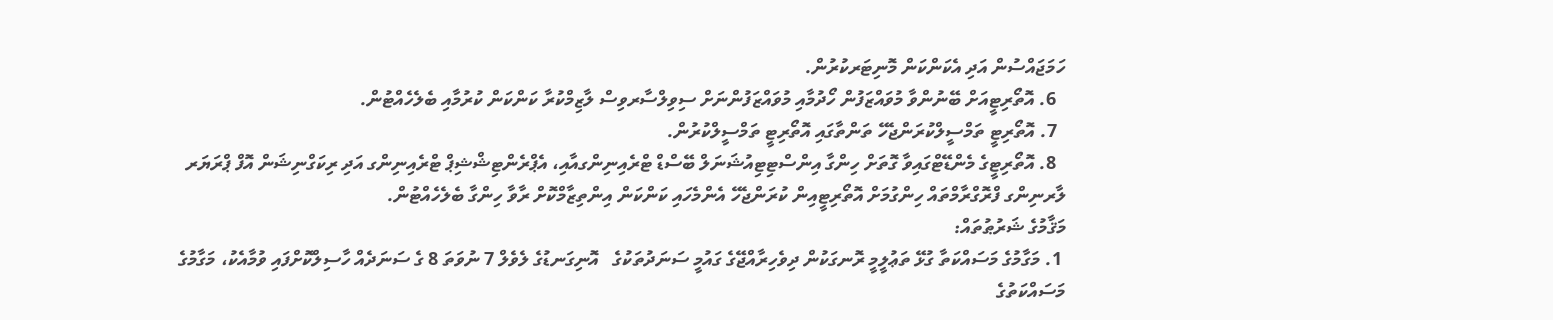ހަމަޖައްސުން އަދި އެކަންކަން މޮނިޓަރކުރުން.
  6. އޮތޯރިޓީއަށް ބޭނުންވާ މުވައްޒަފުން ހޯދުމާއި މުވައްޒަފުންނަށް ސިވިލްސާރވިސް ލާޒިމްކުރާ ކަންކަން ކުރުމާއި ބެލެހެއްޓުން.
  7. އޮތޯރިޓީ ތަމްސީލްކުރަންޖެހޭ ތަންތާގައި އޮތޯރިޓީ ތަމްސީލްކުރުން.
  8. އޮތޯރިޓީގެ މެންޑޭޓްގައިވާ ގޮތަށް ހިންގާ އިންސްޓިޓިއުޝަނަލް ބޭސްޑް ޓްރެއިނިންގއާއި، އެޕްރެންޓިޝްޝިޕް ޓްރެއިނިންގ އަދި ރިކަގްނިޝަން އޮފް ޕްރަޔަރ ލާރނިންގ ފްރޮގްރާމްތައް ހިންގުމަށް އޮތޯރިޓީއިން ކުރަންޖެހޭ އެންމެހައި ކަންކަން އިންތިޒާމްކޮށް ރާވާ ހިންގާ ބެލެހެއްޓުން.
މަޤާމުގެ ޝަރުޠުތައް:
 1. މަގާމުގެ މަސައްކަތާ ގުޅޭ ތަޢުލީމީ ރޮނގަކުން ދިވެހިރާއްޖޭގެ ގައުމީ ސަނަދުތަކުގެ   އޮނިގަނޑުގެ ލެވެލް 7 ނުވަތަ 8 ގެ ސަނަދެއް ހާސިލްކޮށްފައި ވުމާއެކު، މަގާމުގެ   މަސައްކަތުގެ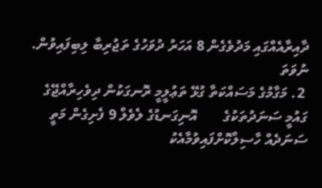ދާއިރާއެއްގައި މަދުވެގެން 8 އަހަރު ދުވަހުގެ ތަޖުރިބާ ލިބިފައިވުން.
ނުވަތަ
 2. މަގާމުގެ މަސައްކަތާ ގުޅޭ ތަޢުލީމީ ރޮނގަކުން ދިވެހިރާއްޖޭގެ ގައުމީ ސަނަދުތަކުގެ       އޮނިގަނޑުގެ ލެވެލް 9 ފެށިގެން މަތީ ސަނަދެއް ހާސިލްކޮށްފައިވުމާއެކު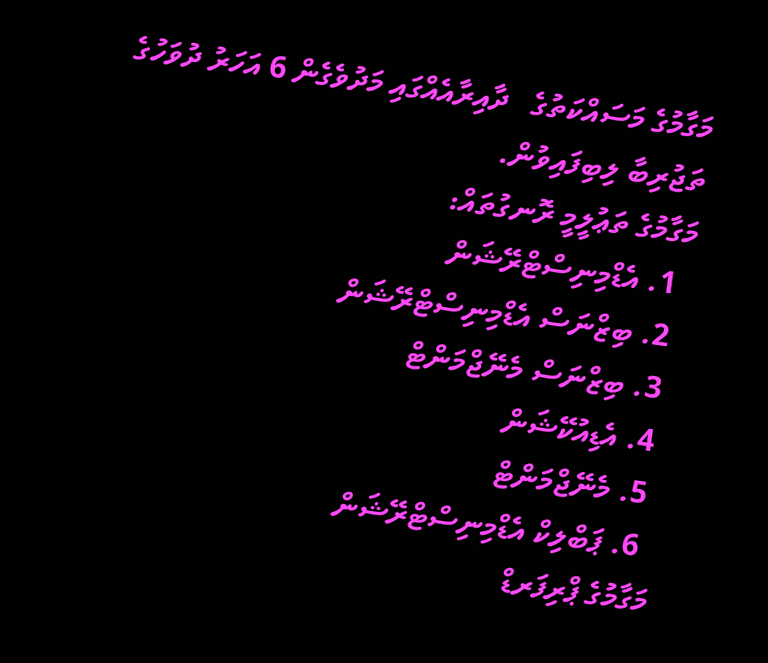މަގާމުގެ މަސައްކަތުގެ   ދާއިރާއެއްގައި މަދުވެގެން 6 އަހަރު ދުވަހުގެ ތަޖުރިބާ ލިބިފައިވުން.
މަގާމުގެ ތަޢުލީމީ ރޮނގުތައް:
  1. އެޑްމިނިސްޓްރޭޝަން
  2. ބިޒްނަސް އެޑްމިނިސްޓްރޭޝަން
  3. ބިޒްނަސް މެނޭޖްމަންޓް
  4. އެޑިއުކޭޝަން
  5. މެނޭޖްމަންޓް
  6. ޕަބްލިކް އެޑްމިނިސްޓްރޭޝަން
މަގާމުގެ ޕްރިފަރޑް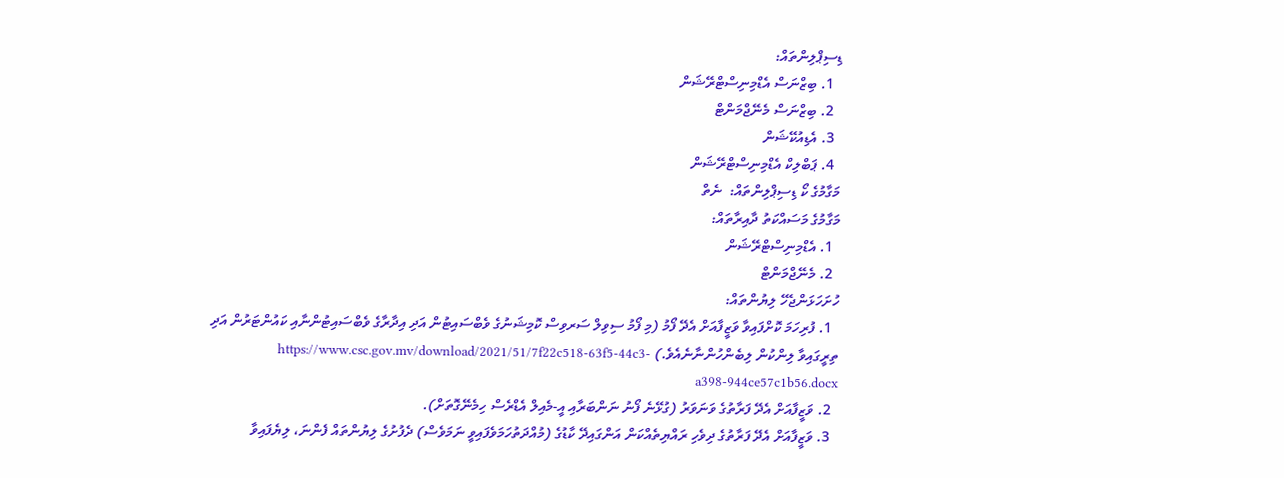ޑިސިޕްލިންތައް:
  1. ބިޒްނަސް އެޑްމިނިސްޓްރޭޝަން
  2. ބިޒްނަސް މެނޭޖްމަންޓް
  3. އެޑިއުކޭޝަން
  4. ޕަބްލިކް އެޑްމިނިސްޓްރޭޝަން
މަގާމުގެ ކޯ ޑިސިޕްލިންތައް:  ނެތް
މަގާމުގެ މަސައްކަތު ދާއިރާތައް:
  1. އެޑްމިނިސްޓްރޭޝަން
  2. މެނޭޖްމަންޓް
ހުށަހަޅަންޖެހޭ ލިޔުންތައް:
  1. ފުރިހަމަ ކޮށްފައިވާ ވަޒީފާއަށް އެދޭ ފޯމު (މި ފޯމު ސިވިލް ސަރވިސް ކޮމިޝަނުގެ ވެބްސައިޓުން އަދި އިދާރާގެ ވެބްސައިޓުންނާއި ކައުންޓަރުން އަދި ތިރީގައިވާ ލިންކުން ލިބެންހުންނާނެއެވެ.) https://www.csc.gov.mv/download/2021/51/7f22c518-63f5-44c3-a398-944ce57c1b56.docx
  2. ވަޒީފާއަށް އެދޭ ފަރާތުގެ ވަނަވަރު (ގުޅޭނެ ފޯނު ނަންބަރާއި އީ-މެއިލް އެޑްރެސް ހިމެނޭގޮތަށް).
  3. ވަޒީފާއަށް އެދޭ ފަރާތުގެ ދިވެހި ރައްޔިތެއްކަން އަންގައިދޭ ކާޑުގެ (މުއްދަތުހަމަވެފައިވީ ނަމަވެސް) ދެފުށުގެ ލިޔުންތައް ފެންނަ، ލިޔެފައިވާ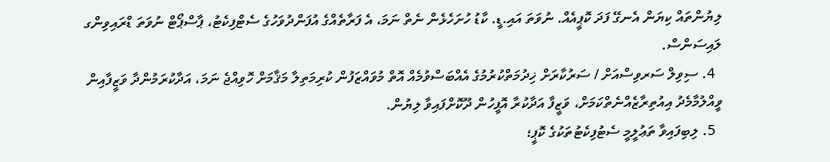ލިޔުންތައް ކިޔަން އެނގޭ ފަދަ ކޮޕީއެއް. ނުވަތަ އައި.ޑީ. ކާޑު ހުށަހެޅެން ނެތް ނަމަ، އެ ފަރާތެއްގެ އުފަންދުވަހުގެ ސެޓްފިކެޓު، ޕާސްޕޯޓް ނުވަތަ ޑްރައިވިންގ ލައިސަންސް.
  4. ސިވިލް ސަރވިސްއަށް / ސަރުކާރަށް ޚިދުމަތްކުރުމުގެ އެއްބަސްވުމެއް އޮތް މުވައްޒަފުން ކުރިމަތިލާ މަޤާމަށް ހޮވިއްޖެ ނަމަ، އަދާކުރަމުންދާ ވަޒީފާއިން ވީއްލުމާމެދު އިއުތިރާޒެއްނެތްކަމަށް، ވަޒީފާ އަދާކުރާ އޮފީހުން ދޫކޮށްފައިވާ ލިޔުން.
  5. ލިބިފައިވާ ތަޢުލީމީ ސެޓުފިކެޓުތަކުގެ ކޮޕީ؛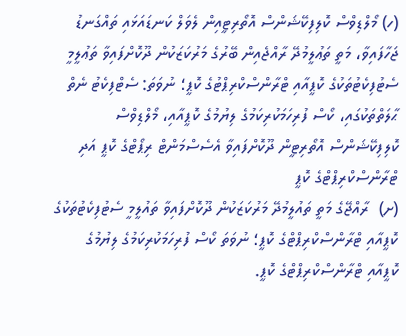(ހ) މޯލްޑިވްސް ކޮލިފިކޭޝަންސް އޮތޯރިޓީއިން ލެވަލް ކަނޑައަޅައި ތައްގަނޑު ޖަހާފައިވާ، މަތީ ތަޢުލީމުދޭ ރާއްޖެއިން ބޭރުގެ މަރުކަޒަކުން ދޫކޮށްފައިވާ ތަޢުލީމީ ސެޓުފިކެޓުތަކުގެ ކޮޕީއާއި ޓްރާންސްކްރިޕްޓުގެ ކޮޕީ؛ ނުވަތަ: ސެޓްފިކެޓު ނެތް ޙާލަތްތަކުގައި، ކޯސް ފުރިހަމަކުރިކަމުގެ ލިޔުމުގެ ކޮޕީއާއި، މޯލްޑިވްސް ކޮލިފިކޭޝަންސް އޮތޯރިޓީން ދޫކޮށްފައިވާ އެސެސްމަންޓް ރިޕޯޓްގެ ކޮޕީ އަދި ޓްރާންސްކްރިޕްޓްގެ ކޮޕީ
(ށ)  ރާއްޖޭގެ މަތީ ތައުލީމުދޭ މަރުކަޒަކުން ދޫކޮށްފައިވާ ތައުލީމީ ސެޓުފިކެޓުތަކުގެ ކޮޕީއާއި ޓްރާންސްކްރިޕްޓްގެ ކޮޕީ؛ ނުވަތަ ކޯސް ފުރިހަމަކުރިކަމުގެ ލިޔުމުގެ ކޮޕީއާއި ޓްރާންސްކްރިޕްޓްގެ ކޮޕީ.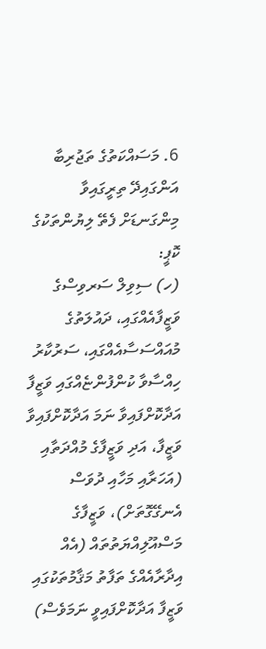6. މަސައްކަތުގެ ތަޖުރިބާ އަންގައިދޭ ތިރީގައިވާ މިންގަނޑަށް ފެތޭ ލިޔުންތަކުގެ ކޮޕީ:
(ހ) ސިވިލް ސަރވިސްގެ ވަޒީފާއެއްގައި، ދައުލަތުގެ މުއައްސަސާއެއްގައި، ސަރުކާރު ހިއްސާވާ ކުންފުންޏެއްގައި ވަޒީފާ އަދާކޮށްފައިވާ ނަމަ އަދާކޮށްފައިވާ ވަޒީފާ، އަދި ވަޒީފާގެ މުއްދަތާއި (އަހަރާއި މަހާއި ދުވަސް އެނގޭގޮތަށް)، ވަޒީފާގެ މަސްއޫލިއްޔަތުތައް (އެއް އިދާރާއެއްގެ ތަފާތު މަޤާމުތަކުގައި ވަޒީފާ އަދާކޮށްފައިވީ ނަމަވެސް)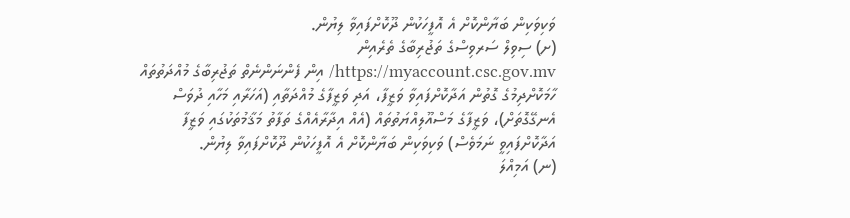ވަކިވަކިން ބަޔާންކޮށް އެ އޮފީހަކުން ދޫކޮށްފައިވާ ލިޔުން.
(ށ) ސިވިލް ސަރވިސްގެ ތަޖުރިބާގެ ތެރެއިން https://myaccount.csc.gov.mv/ އިން ފެންނަންނެތް ތަޖުރިބާގެ މުއްދަތުތައް ހާމަކޮށްދިމުގެ ގޮތުން އަދާކޮށްފައިވާ ވަޒީފާ، އަދި ވަޒީފާގެ މުއްދަތާއި (އަހަރާއި މަހާއި ދުވަސް އެނގޭގޮތަށް)، ވަޒީފާގެ މަސްއޫލިއްޔަތުތައް (އެއް އިދާރާއެއްގެ ތަފާތު މަޤާމުތަކުގައި ވަޒީފާ އަދާކޮށްފައިވީ ނަމަވެސް) ވަކިވަކިން ބަޔާންކޮށް އެ އޮފީހަކުން ދޫކޮށްފައިވާ ލިޔުން.
(ނ) އަމިއްލަ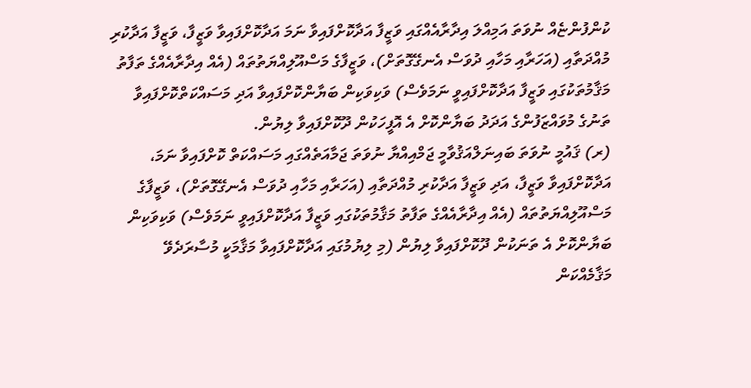ކުންފުންޏެއް ނުވަތަ އަމިއްލަ އިދާރާއެއްގައި ވަޒީފާ އަދާކޮށްފައިވާ ނަމަ އަދާކޮށްފައިވާ ވަޒީފާ، ވަޒީފާ އަދާކުރި މުއްދަތާއި (އަހަރާއި މަހާއި ދުވަސް އެނގޭގޮތަށް)، ވަޒީފާގެ މަސްއޫލިއްޔަތުތައް (އެއް އިދާރާއެއްގެ ތަފާތު މަޤާމުތަކުގައި ވަޒީފާ އަދާކޮށްފައިވީ ނަމަވެސް) ވަކިވަކިން ބަޔާންކޮށްފައިވާ އަދި މަސައްކަތްކޮށްފައިވާ ތަނުގެ މުވައްޒަފުންގެ އަދަދު ބަޔާންކޮށް އެ އޮފީހަކުން ދޫކޮށްފައިވާ ލިޔުން.
(ރ) ޤައުމީ ނުވަތަ ބައިނަލްއަޤުވާމީ ޖަމްއިއްޔާ ނުވަތަ ޖަމާއަތެއްގައި މަސައްކަތް ކޮށްފައިވާ ނަމަ، އަދާކޮށްފައިވާ ވަޒީފާ، އަދި ވަޒީފާ އަދާކުރި މުއްދަތާއި (އަހަރާއި މަހާއި ދުވަސް އެނގޭގޮތަށް)، ވަޒީފާގެ މަސްއޫލިއްޔަތުތައް (އެއް އިދާރާއެއްގެ ތަފާތު މަޤާމުތަކުގައި ވަޒީފާ އަދާކޮށްފައިވީ ނަމަވެސް) ވަކިވަކިން ބަޔާންކޮށް އެ ތަނަކުން ދޫކޮށްފައިވާ ލިޔުން (މި ލިޔުމުގައި އަދާކޮށްފައިވާ މަޤާމަކީ މުސާރަދެވޭ މަޤާމެއްކަން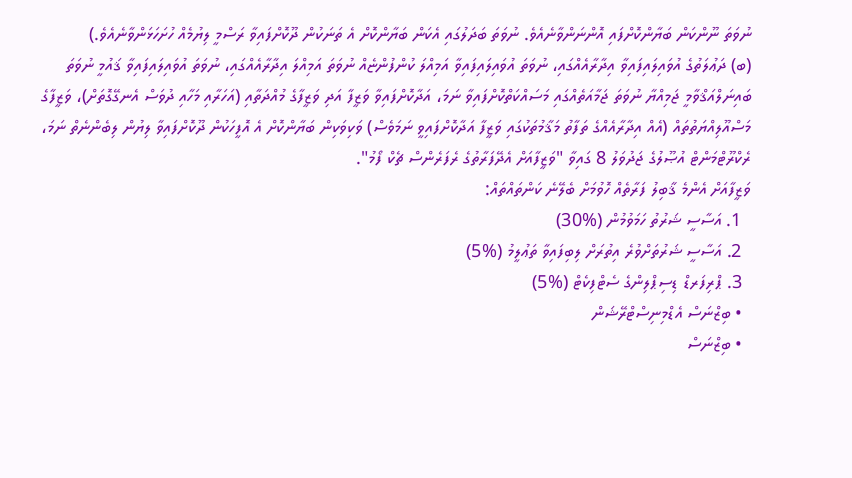ނުވަތަ ނޫންކަން ބަޔާންކޮށްފައި އޮންނަންވާނެއެވެ. ނުވަތަ ބަދަލުގައި އެކަން ބަޔާންކޮށް އެ ތަނަކުން ދޫކޮށްފައިވާ ރަސްމީ ލިޔުމެއް ހުށަހަޅަންވާނެއެވެ.)
(ބ) ދަޢުލަތުގެ އުވައިލައިފައިވާ އިދާރާއެއްގައި، ނުވަތަ އުވައިލައިފައިވާ އަމިއްލަ ކުންފުންޏެއް ނުވަތަ އަމިއްލަ އިދާރާއެއްގައި، ނުވަތަ އުވައިލައިފައިވާ ޤައުމީ ނުވަތަ ބައިނަލްއަޤްވާމީ ޖަމިއްޔާ ނުވަތަ ޖަމާއަތެއްގައި މަސައްކަތްކޮށްފައިވާ ނަމަ، އަދާކޮށްފައިވާ ވަޒީފާ އަދި ވަޒީފާގެ މުއްދަތާއި (އަހަރާއި މަހާއި ދުވަސް އެނގޭގޮތަށް)، ވަޒީފާގެ މަސްއޫލިއްޔަތުތައް (އެއް އިދާރާއެއްގެ ތަފާތު މަޤާމުތަކުގައި ވަޒީފާ އަދާކޮށްފައިވީ ނަމަވެސް) ވަކިވަކިން ބަޔާންކޮށް އެ އޮފީހަކުން ދޫކޮށްފައިވާ ލިޔުން ލިބެންނެތް ނަމަ، ރެކްރޫޓްމަންޓް އުޞޫލުގެ ޖަދުވަލު 8 ގައިވާ "ވަޒީފާއަށް އެދޭފަރާތުގެ ރެފަރެންސް ޗެކް ފޯމު".
ވަޒީފާއަށް އެންމެ ޤާބިލު ފަރާތެއް ހޮވުމަށް ބެލޭނެ ކަންތައްތައް:
  1. އަސާސީ ޝަރުތު ހަމަވުމުން (%30)
  2. އަސާސީ ޝަރުތަށްވުރެ އިތުރަށް ލިބިފައިވާ ތަޢުލީމު (%5)
  3. ޕްރިފަރޑް ޑިސިޕްލިންގެ ސެޓްފިކެޓް (%5)
  • ބިޒްނަސް އެޑްމިނިސްޓްރޭޝަން
  • ބިޒްނަސް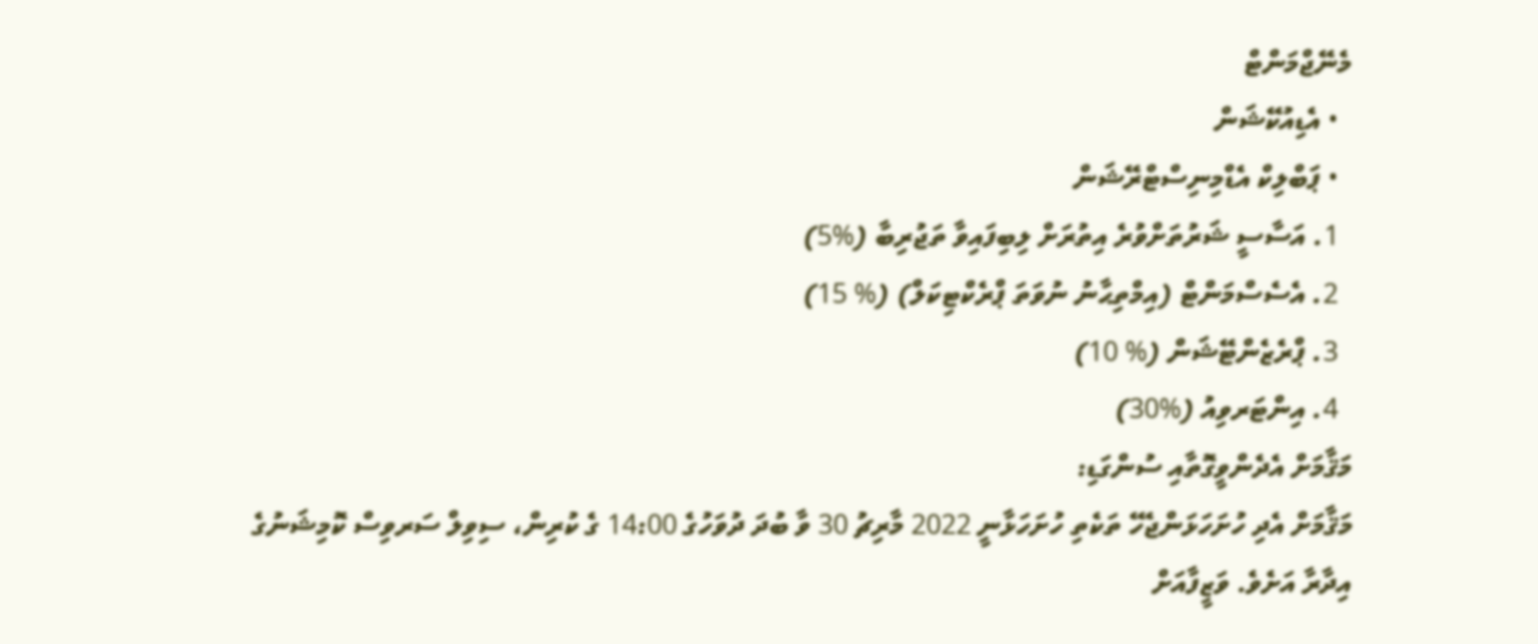މެނޭޖްމަންޓް
  • އެޑިއުކޭޝަން
  • ޕަބްލިކް އެޑްމިނިސްޓްރޭޝަން
  1. އަސާސީ ޝަރުތަށްވުރެ އިތުރަށް ލިބިފައިވާ ތަޖުރިބާ (%5)
  2. އެސެސްމަންޓް (އިމްތިޙާނު ނުވަތަ ޕްރެކްޓިކަލް) (% 15)
  3. ޕްރެޒެންޓޭޝަން (% 10)
  4. އިންޓަރވިއު (%30)
މަޤާމަށް އެދެންވީގޮތާއި ސުންގަޑި:
މަޤާމަށް އެދި ހުށަހަޅަންޖެހޭ ތަކެތި ހުށަހަޅާނީ 2022 މާރިޗު 30 ވާ ބުދަ ދުވަހުގެ 14:00 ގެ ކުރިން، ސިވިލް ސަރވިސް ކޮމިޝަނުގެ އިދާރާ އަށެވެ. ވަޒީފާއަށް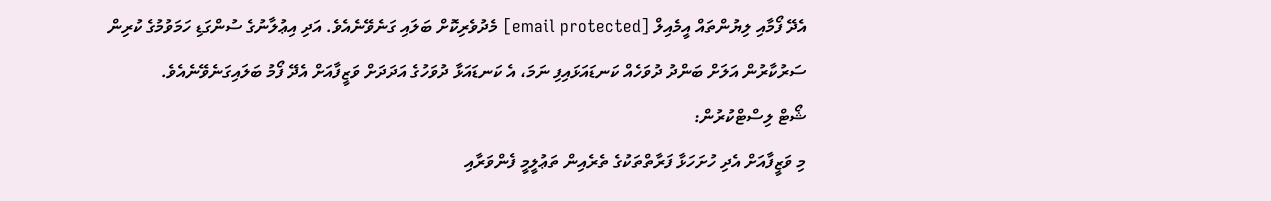އެދޭ ފޯމާއި ލިޔުންތައް އީމެއިލް [email protected] މެދުވެރިކޮށް ބަލައި ގަނެވޭނެއެވެ. އަދި އިޢުލާނުގެ ސުންގަޑި ހަމަވުމުގެ ކުރިން ސަރުކާރުން އަލަށް ބަންދު ދުވަހެއް ކަނޑައަޅައިފި ނަމަ، އެ ކަނޑައަޅާ ދުވަހުގެ އަދަދަށް ވަޒީފާއަށް އެދޭ ފޯމު ބަލައިގަނެވޭނެއެވެ.
ޝޯޓް ލިސްޓްކުރުން:
މި ވަޒީފާއަށް އެދި ހުށަހަޅާ ފަރާތްތަކުގެ ތެރެއިން ތަޢުލީމީ ފެންވަރާއި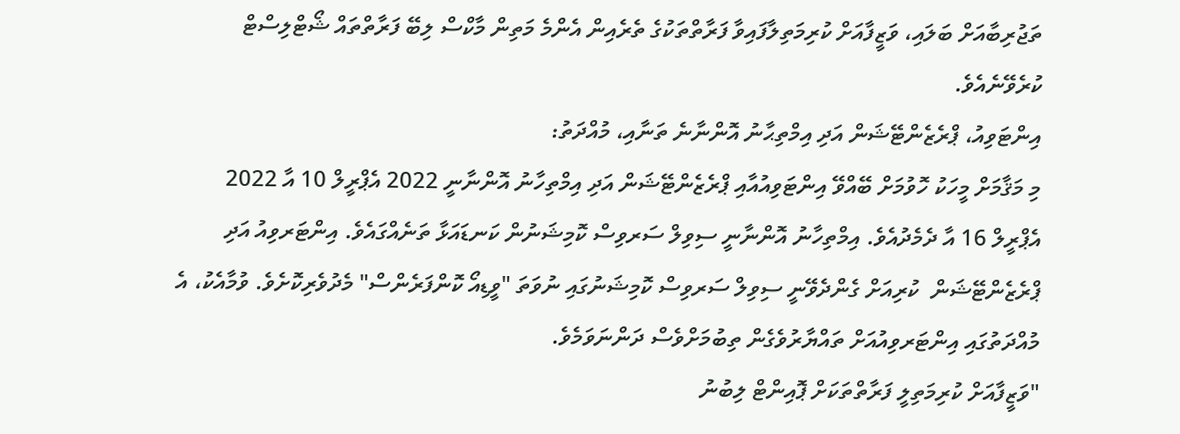ތަޖުރިބާއަށް ބަލައި، ވަޒީފާއަށް ކުރިމަތިލާފައިވާ ފަރާތްތަކުގެ ތެރެއިން އެންމެ މަތިން މާކްސް ލިބޭ ފަރާތްތައް ޝޯޓްލިސްޓް ކުރެވޭނެއެވެ.
އިންޓަވިއު، ޕްރެޒެންޓޭޝަން އަދި އިމްތިޙާނު އޮންނާނެ ތަނާއި، މުއްދަތު:
މި މަޤާމަށް މީހަކު ހޮވުމަށް ބޭއްވޭ އިންޓަވިއުއާއި ޕްރެޒެންޓޭޝަން އަދި އިމްތިހާނު އޮންނާނީ 2022 އެޕްރީލް 10 އާ 2022 އެޕްރީލް 16 އާ ދެމެދުއެވެ. އިމްތިހާނު އޮންނާނީ ސިވިލް ސަރވިސް ކޮމިޝަނުން ކަނޑައަޅާ ތަނެއްގައެވެ. އިންޓަރވިއު އަދި ޕްރެޒެންޓޭޝަން  ކުރިއަށް ގެންދެވޭނީ ސިވިލް ސަރވިސް ކޮމިޝަނުގައި ނުވަތަ "ވީޑިއޯ ކޮންފަރެންސް" މެދުވެރިކޮށެވެ. ވުމާއެކު، އެ މުއްދަތުގައި އިންޓަރވިއުއަށް ތައްޔާރުވެގެން ތިބުމަށްވެސް ދަންނަވަމެވެ.
"ވަޒީފާއަށް ކުރިމަތިލީ ފަރާތްތަކަށް ޕޮއިންޓް ލިބުނު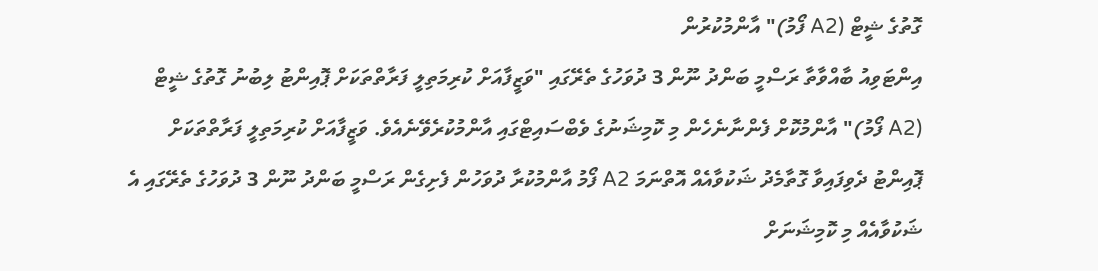ގޮތުގެ ޝީޓް (A2 ފޯމު)" އާންމުކުރުން
އިންޓަވިއު ބާއްވާތާ ރަސްމީ ބަންދު ނޫން 3 ދުވަހުގެ ތެރޭގައި "ވަޒީފާއަށް ކުރިމަތިލީ ފަރާތްތަކަށް ޕޮއިންޓު ލިބުނު ގޮތުގެ ޝީޓް (A2 ފޯމު)" އާންމުކޮށް ފެންނާނެހެން މި ކޮމިޝަނުގެ ވެބްސައިޓްގައި އާންމުކުރެވޭނެއެވެ. ވަޒީފާއަށް ކުރިމަތިލީ ފަރާތްތަކަށް ޕޮއިންޓު ދެވިފައިވާ ގޮތާމެދު ޝަކުވާއެއް އޮތްނަމަ A2 ފޯމު އާންމުކުރާ ދުވަހުން ފެށިގެން ރަސްމީ ބަންދު ނޫން 3 ދުވަހުގެ ތެރޭގައި އެ ޝަކުވާއެއް މި ކޮމިޝަނަށް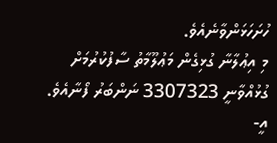ހުށަހަޅަންވާނެއެވެ.
މި އިޢުލާނާ ގުޅިގެން މަޢުލޫމާތު ސާފުކުރުމަށް ގުޅުއްވާނީ 3307323 ނަންބަރު ފޯނާއެވެ. އީ-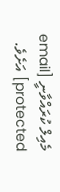މެއިލް ކުރައްވާނީ [email protected] އަށެވެ.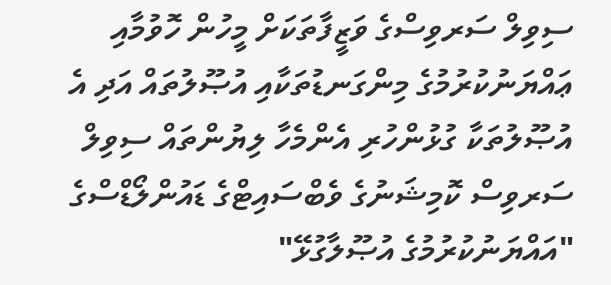ސިވިލް ސަރވިސްގެ ވަޒީފާތަކަށް މީހުން ހޮވުމާއި ޢައްޔަނުކުރުމުގެ މިންގަނޑުތަކާއި އުޞޫލުތައް އަދި އެ އުޞޫލުތަކާ ގުޅުންހުރި އެންމެހާ ލިޔުންތައް ސިވިލް ސަރވިސް ކޮމިޝަނުގެ ވެބްސައިޓްގެ ޑައުންލޯޑްސްގެ "އައްޔަނުކުރުމުގެ އުޞޫލާގުޅޭ"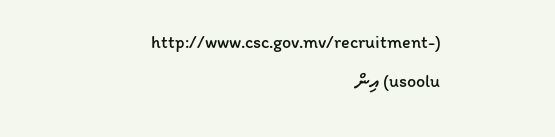(http://www.csc.gov.mv/recruitment-usoolu) އިން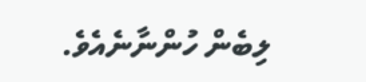ލިބެން ހުންނާނެއެވެ.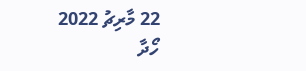22 މާރިޗު 2022
ހޯދާ